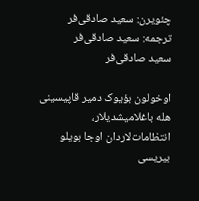چئویرن: سعید صادقی‌فر
ترجمه: سعید صادقی‌فر
سعید صادقی‌فر

اوخولون‌ بؤیوک دمیر قاپیسینی‌ هله باغلامیشدیلار‌، انتظامات‌لاردان‌ اوجا‌ بویلو بیریسی‌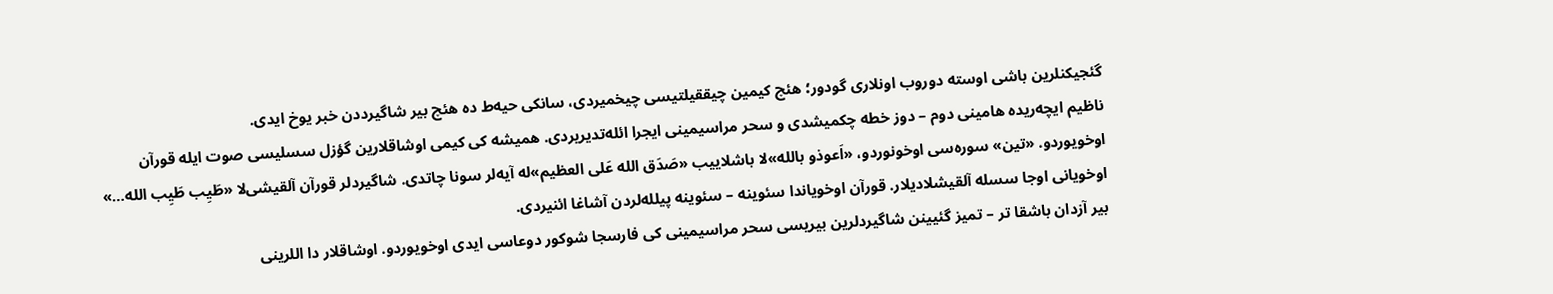گئجیکنلرین‌ باشی اوسته دوروب‌ اونلاری گودور؛ هئچ‌ کیمین‌ چیققیلتیسی‌ چیخمیردی،‌ سانکی‌ حیه‌ط‌ ده‌ هئچ‌ بیر شاگیرد‌دن‌ خبر‌ یوخ‌‌ ایدی.
ناظیم‌ ایچه‌‌ریده‌ هامینی‌ دوم‌ – دوز خطه چکمیشدی‌ و سحر مراسیمینی‌ ایجرا‌ ائله‌تدیریردی‌. همیشه‌ کی‌ کیمی‌ اوشاقلارین‌ گؤزل‌ سسلیسی صوت ایله قورآن‌ اوخویوردو‌. «تین» سوره‌‌سی‌ اوخونوردو، «اَعوذو‌ بالله»لا باشلاییب «صَدَق‌ الله‌ عَلی العظیم»له آیه‌لر سونا چاتدی. شاگیردلر‌ قورآن‌ آلقیشی‌لا «طَیِب طَیِب الله…» اوخویانی‌ اوجا سسله آلقیشلادیلار. قورآن‌ اوخویاندا‌ سئوینه‌ – سئوینه پیلله‌لردن‌ آشاغا‌ ائنیردی.
بیر آزدان‌ باشقا تر – تمیز‌ گئیینن‌ شاگیردلرین‌ بیریسی‌ سحر مراسیمینی کی فارسجا شوکور دوعاسی ایدی اوخویوردو‌. اوشاقلار دا‌ اللرینی‌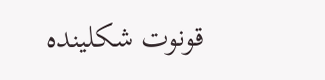قونوت‌ شکلینده‌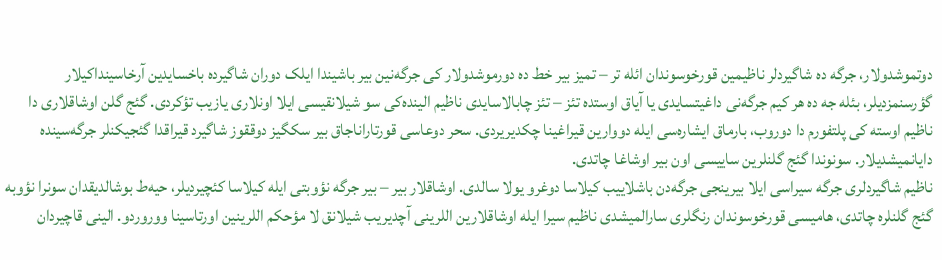دوتموشدولار، جرگه ده‌ شاگیردلر‌ ناظیمین‌ قورخوسوندان ائله‌ تر‌ – تمیز‌ بیر خط ده‌ دورموشدولار کی‌ جرگه‌نین بیر باشیندا‌ ایلک دوران‌ شاگیرده‌ باخسایدین‌ آرخاسینداکیلار‌ گؤرسنمزدیلر، بئله‌ جه‌ ده‌ هر‌ کیم‌ جرگه‌‌نی‌ داغیتسایدی‌ یا‌ آیاق‌ اوستده‌ تئز – تئز‌ چابالاسایدی‌ ناظیم‌ الینده‌‌کی‌ سو شیلانقیسی ایلا اونلاری یازیب‌ تؤکردی. گئج‌ گلن‌ اوشاقلاری دا‌ ناظیم‌ اوسته‌ کی‌ پلتفورم دا دوروب‌، بارماق ایشاره‌‌سی ایله‌ دووارین‌ قیراغینا‌ چکدیریردی‌. سحر دوعا‌سی قورتاراناجاق‌ بیر سکگیز‌ دوققوز‌ شاگیرد‌ قیراقدا‌ گئجیکنلر‌ جرگه‌‌سینده‌ دایانمیشدیلار. سونوندا گئج‌ گلنلرین‌ ساییسی‌ اون بیر اوشاغا چاتدی‌.
ناظیم شاگیردلری جرگه‌‌ سیراسی‌ ایلا بیرینجی‌ جرگه‌دن‌ باشلاییب‌ کیلاسا‌ دوغرو‌ یولا سالدی. اوشاقلار‌ بیر – بیر‌ جرگه‌ نؤوبتی‌ ایله‌ کیلاسا‌ کئچیردیلر، حیه‌ط‌ بوشالدیقدان‌ سونرا‌ نؤوبه‌ گئج‌ گلنلره چاتدی‌، هامیسی‌ قورخوسوندان‌ رنگلری‌ سارالمیشدی‌ ناظیم ‌‌سیرا ایله‌ اوشاقلارین‌ اللرینی‌ آچدیریب‌ شیلانق لا مؤحکم‌ اللرینین‌ اورتاسینا‌ ووروردو. الینی‌ قاچیردان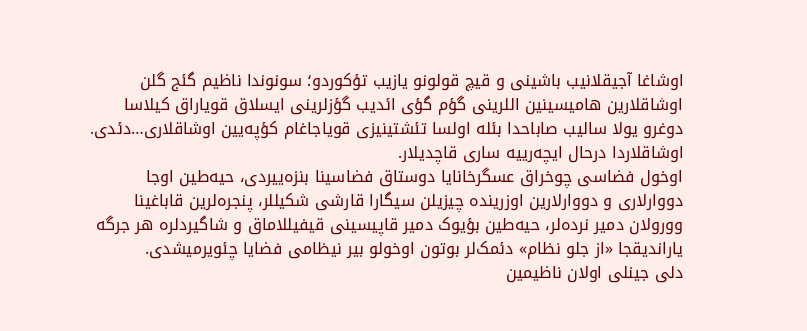اوشاغا آجیقلانیب باشینی و قیچ‌ قولونو‌ یازیب‌ تؤکوردو؛ سونوندا‌ ناظیم‌ گئج‌ گلن‌ اوشاقلارین‌ هامیسینین‌ اللرینی‌ گؤم‌ گؤی‌ ائدیب‌ گؤزلرینی‌ ایسلاق قویاراق کیلاسا‌ دوغرو یولا‌ سالیب صاباحدا‌ بئله اولسا‌ تئشتینیزی‌ قویاجاغام‌ کؤپه‌یین‌ اوشاقلاری‌…دئدی. اوشاقلاردا‌ درحال ایچه‌رییه‌ ساری‌ قاچدیلار.
اوخول‌ فضاسی‌ چوخراق‌ عسگرخانا‌یا‌ دوستاق فضاسینا بنزه‌ییردی‌، حیه‌طین‌ اوجا‌ دووارلاری‌ و دووارلارین‌ اوزرینده‌ چیزیلن ‌‌سیگارا‌ قارشی‌ شکیللر، پنجره‌‌لرین قاباغینا‌ وورولان‌ دمیر‌ نرده‌‌لر‌، حیه‌‌طین‌ بؤیوک‌ دمیر قاپیسینی‌ قیفیللاماق‌ و‌ شاگیردلره‌ هر جرگه‌ یاراندیقجا «از‌ جلو‌ نظام‌» دئمک‌‌لر‌ بوتون اوخولو بیر ‌‌نیظامی‌ فضایا‌ چئویرمیشدی.
دلی‌ جینلی‌ اولان‌ ناظیمین‌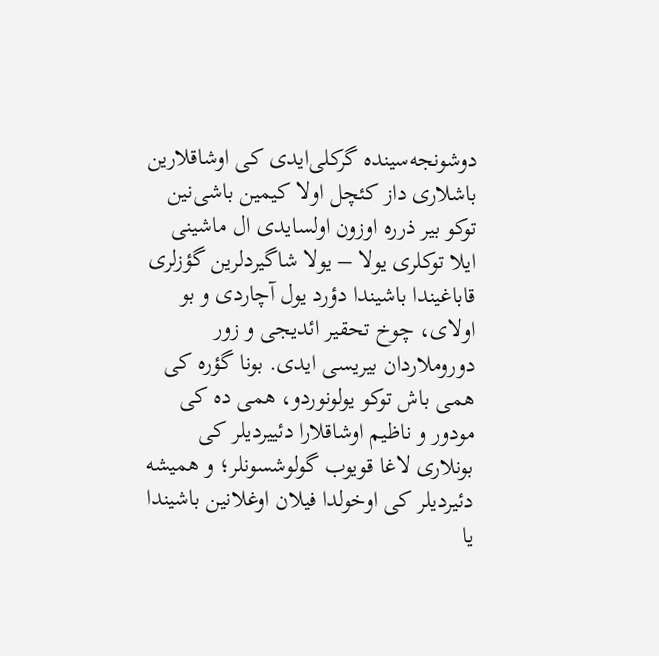دوشونجه‌‌سینده‌ گرکلی‌ایدی‌ کی‌ اوشاقلارین‌ باشلاری‌ داز‌ کئچل‌ اولا کیمین‌ باشی‌‌نین‌ توکو بیر‌ ذرره اوزون‌ اولسایدی‌ ال‌ ماشینی ایلا‌ توکلری یولا‌ – یولا‌ شاگیردلرین‌ گؤزلری‌ قاباغیندا‌ باشیندا‌ دؤرد‌ یول‌ آچاردی‌ و‌ بو‌ اولای، چوخ‌ تحقیر‌ ائدیجی‌‌ و‌ زور دوروملاردان‌ بیریسی‌ ایدی. بونا‌ گؤره‌ کی‌ همی باش توکو یولونوردو،‌ همی ده‌ کی مودور‌ و‌ ناظیم اوشاقلارا دئییردیلر‌ کی بونلاری‌ لاغا‌ قویوب گولوشسونلر؛ و همیشه دئیردیلر کی اوخولدا فیلان‌ اوغلانین‌ باشیندا‌ یا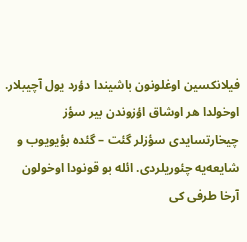فیلانکسین‌ اوغلونون‌ باشیندا دؤرد یول‌ آچیبلار.
اوخولدا‌ هر اوشاق اؤزوندن‌ بیر سؤز چیخارتسایدی سؤزلر گئت – گئده بؤیویوب و شایعه‌یه چئوریلردی. ائله‌ بو قونودا‌ اوخولون‌ آرخا طرفی‌ کی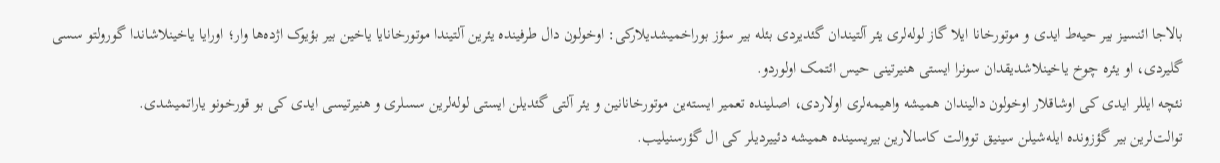بالاجا ائنسیز بیر حیه‌ط ایدی و موتورخانا‌ ایلا‌ گاز لوله‌لری یئر آلتیندان‌ گئدیردی‌ بئله بیر سؤز بوراخمیشدیلارکی: اوخولون‌ دال طرفینده یئرین آلتیندا موتورخانایا یاخین بیر بؤیوک اژده‌ها وار؛ اورایا یاخینلاشاندا گورولتو سسی گلیردی، او یئره چوخ یاخینلاشدیقدان سونرا ایستی هنیرتینی حیس ‌ائتمک اولوردو.
نئچه‌ ایللر ایدی کی اوشاقلار اوخولون‌ دالیندان‌ همیشه واهیمه‌‌لری اولاردی، اصلینده‌ تعمیر ایسته‌ین‌ موتورخانانین‌ و‌ یئر‌ آلتی گئدیلن ایستی‌ لوله‌لرین سسلری و هنیرتیسی ایدی کی بو قورخونو‌ یاراتمیشدی.
توالت‌لرین بیر گؤزونده ایله‌شیلن ‌سینیق تووالت کاسالارین بیریسینده همیشه‌ دئییردیلر کی ال گؤرسنیلیب.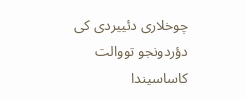چوخلاری دئییردی کی دؤردونجو تووالت‌ کاساسیندا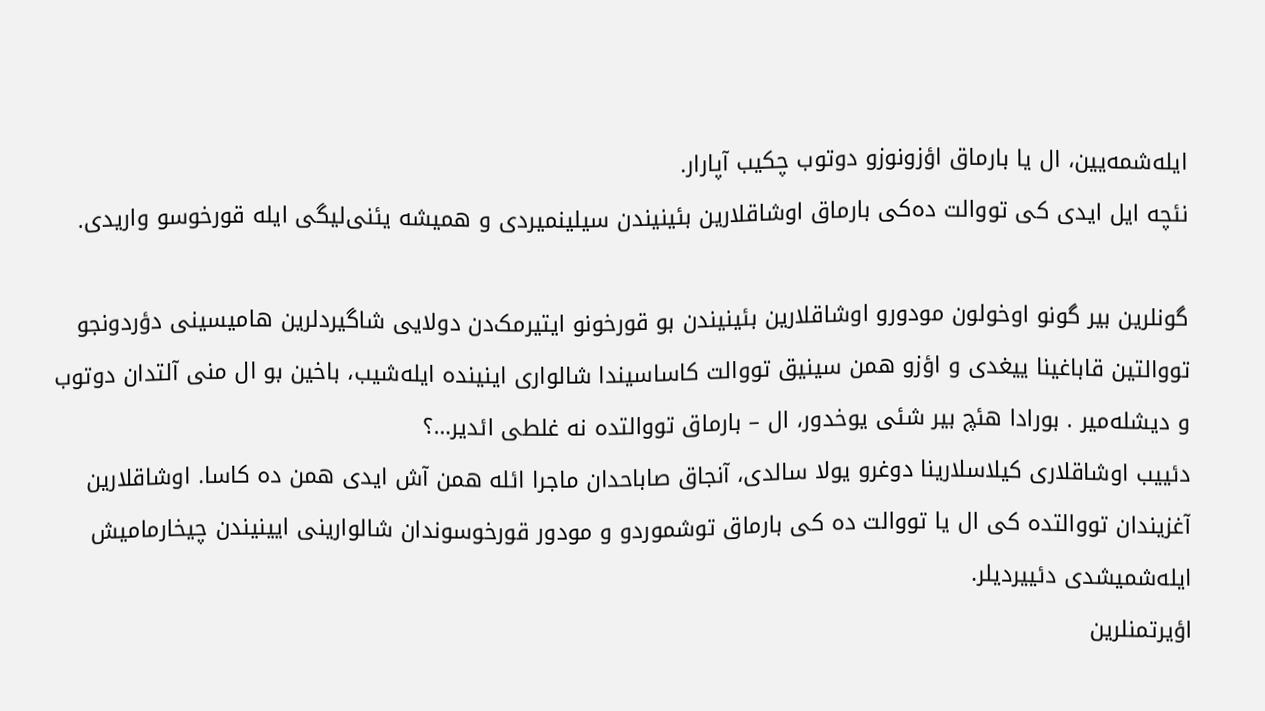ایله‌شمه‌یین،‌ ال‌ یا بارماق‌ اؤزونوزو دوتوب‌ چکیب‌ آپارار.
نئچه ایل‌ ایدی‌ کی تووالت‌ ده‌کی بارماق‌ اوشاقلارین‌ بئینیندن ‌‌سیلینمیردی‌ و‌ همیشه‌ یئنی‌‌لیگی‌ ایله‌ قورخوسو واریدی.

گونلرین‌ بیر گونو اوخولون‌ مودورو اوشاقلارین‌ بئینیندن‌ بو‌ قورخونو‌ ایتیرمک‌دن‌ دولایی‌ شاگیردلرین‌ هامیسینی‌ دؤردونجو تووالتین‌ قاباغینا ییغدی و اؤزو‌ همن‌‌ سینیق‌ تووالت‌ کاساسیندا‌ شالواری اینینده ایله‌شیب، باخین بو‌ ال منی آلتدان‌ دوتوب و‌ دیشله‌میر‌ . بورادا‌ هئچ‌ بیر شئی یوخدور‌، ال – بارماق تووالتده نه‌ غلطی ائدیر…؟
دئییب‌ اوشاقلاری‌ کیلاسلارینا‌ دوغرو‌ یولا‌ سالدی، آنجاق‌ صاباحدان‌‌ ماجرا ائله‌ همن‌ آش‌ ایدی‌ همن‌ ده کاسا. اوشاقلارین آغزیندان‌ تووالتده‌ کی ال یا تووالت ده‌ کی بارماق توشموردو و مودور‌ قورخوسوندان‌ شالوارینی‌ ایینیندن‌ چیخارمامیش ایله‌شمیشدی دئییردیلر.
اؤیرتمنلرین‌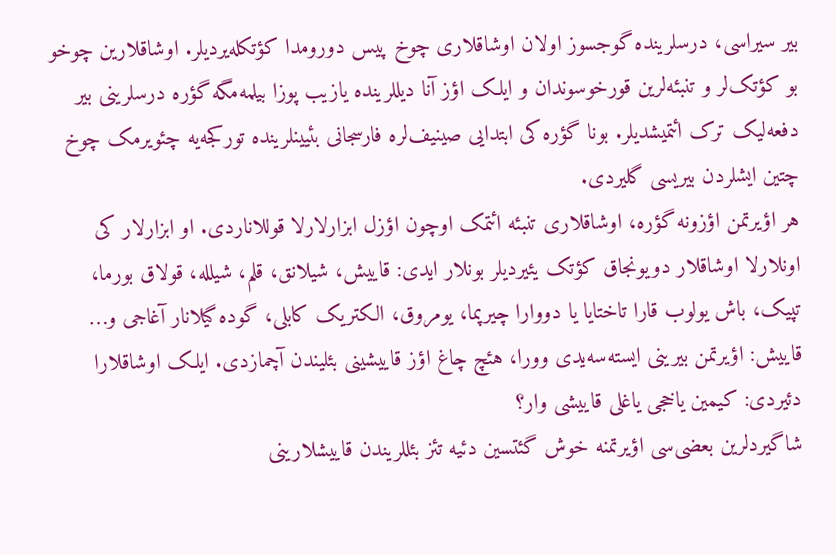بیر ‌سیراسی، درسلرینده گوجسوز اولان اوشاقلاری‌ چوخ‌ پیس دورومدا کؤتکله‌‌یردیلر. اوشاقلارین‌ چوخو‌ بو‌ کؤتک‌‌لر‌ و‌ تنبئه‌لر‌ین قورخوسوندان و ایلک‌ اؤز آنا‌ دیللرینده‌ یازیب‌ پوزا‌ بیلمه‌مگه‌ گؤره درسلرینی‌ بیر دفعه‌لیک ترک‌ ائتمیشدیلر. بونا‌ گؤره‌ کی‌ ابتدایی‌ صینیف‌‌لره فارسجانی‌ بئیینلرینده‌ تورکجه‌‌یه‌ چئویرمک‌ چوخ‌ چتین‌ ایشلردن‌ بیریسی‌ گلیردی.
هر اؤیرتمن اؤزونه‌ گؤره‌، اوشاقلاری‌ تنبئه‌ ائتمک‌ اوچون اؤزل‌ ابزارلا‌رلا قوللاناردی. او ابزارلار کی اونلارلا اوشاقلار دویونجاق کؤتک یئیردیلر بونلار ایدی: قاییش، شیلانق، قلم، شیلله، قولاق بورما، تپیک، باش یولوب قارا‌ تاختایا‌ یا‌ دووارا چیرپما، یومروق، الکتریک‌ کابلی، گوده گیلانار آغاجی و…
قاییش: اؤیرتمن‌ بیرینی‌ ایسته‌سه‌یدی‌ وورا،‌ هئچ‌ چاغ‌ اؤز‌ قاییشینی‌ بئلیندن‌ آچمازدی‌. ایلک‌ اوشاقلارا‌ دئیردی‌: کیمین‌ یاخجی‌ یاغلی‌ قاییشی‌ وار؟
شاگیردلرین‌ بعضی‌سی اؤیرتمنه‌ خوش‌ گئتسین‌ دئیه تئز بئللریندن‌ قاییشلارینی‌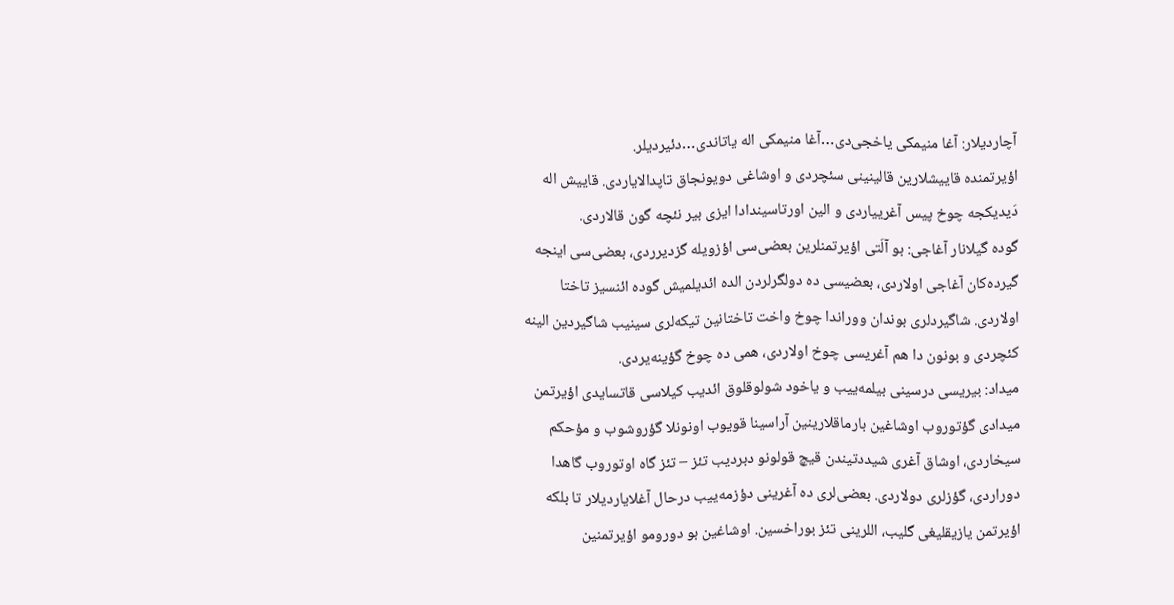آچاردیلار: آغا منیمکی یاخجی‌دی…آغا منیمکی اله‌ یاتاندی…دئیردیلر.
اؤیرتمنده‌ قاییشلارین‌ قالینینی‌ سئچردی و‌ اوشاغی‌ دویونجاق‌ تاپدالایاردی. قاییش اله دَیدیکجه چوخ پیس آغرییاردی و الین اورتاسیندادا ایزی بیر نئچه‌ گون قالاردی.
گوده گیلانار آغاجی: بو‌ آلَتی‌ اؤیرتمنلرین‌ بعضی‌سی اؤزویله گزدیرردی،‌ بعضی‌سی اینجه‌ گیرده‌کان آغاجی اولاردی،‌ بعضیسی ده دولگرلردن‌ الده‌ ائدیلمیش گوده ائنسیز تاختا‌ اولاردی. شاگیردلری‌ بوندان‌ ووراندا‌ چوخ‌ واخت‌ تاختانین‌ تیکه‌لری ‌سینیب شاگیردین‌ الینه‌ کئچردی و بونون دا هم‌ آغریسی چوخ اولاردی، همی ده‌ چوخ‌ گؤینه‌یردی.
میداد: بیریسی درسینی‌ بیلمه‌ییب و‌ یا‌خود‌ شولوقلوق ائدیب‌ کیلاسی‌ قاتسایدی اؤیرتمن‌ میدادی‌ گؤتوروب‌ اوشاغین‌ بارماقلارینین‌ آراسینا قویوب‌ اونونلا‌ گؤروشوب‌ و‌ مؤحکم‌‌ سیخاردی، اوشاق‌ آغری‌ شیددتیندن‌ قیچ‌ قولونو‌ دبردیب‌ تئز‌ – تئز‌ گاه‌ اوتوروب‌ گاهدا‌ دوراردی، گؤزلری‌ دولاردی. بعضی‌لری ده‌ آغرینی دؤزمه‌‌ییب درحال آغلایاردیلار‌ تا‌ بلکه‌ اؤیرتمن‌ یازیقلیغی‌ گلیب، اللرینی‌ تئز بوراخسین. اوشاغین‌ بو‌ دورومو‌ اؤیرتمنین‌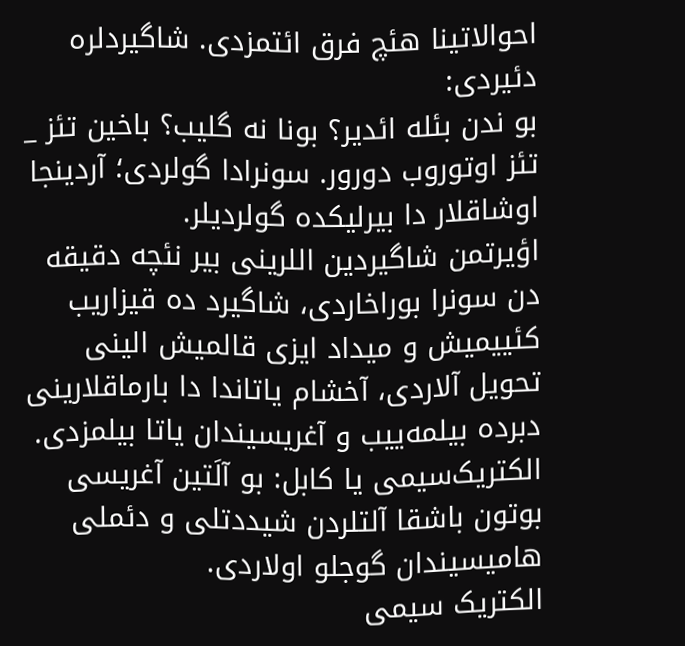احوالاتینا‌ هئچ‌ فرق ائتمزدی. شاگیردلره دئیردی:
بو‌ ندن بئله‌ ائدیر؟ بونا‌ نه‌ گلیب؟ باخین‌ تئز _ تئز اوتوروب دورور. سونرا‌دا گولردی؛‌ آردینجا اوشاقلار‌ دا بیرلیکده‌ گولردیلر.
اؤیرتمن‌ شاگیردین‌ اللرینی بیر‌ نئچه‌ دقیقه‌ دن‌ سونرا‌ بوراخاردی‌، شاگیرد ده قیزاریب‌ کئییمیش و‌ میداد‌ ایزی‌ قالمیش‌ الینی تحویل‌ آلاردی، آخشام‌ یاتاندا دا‌ بارماقلارینی‌ دبرده‌ بیلمه‌‌ییب‌ و‌ آغریسیندان‌ یاتا‌ بیلمزدی‌.
الکتریک‌‌سیمی یا کابل: بو‌ آلَتین‌ آغریسی‌ بوتون باشقا‌ آلتلردن‌ شیددتلی‌ و‌ دئملی‌ هامیسیندان گوجلو اولاردی‌. الکتریک ‌‌سیمی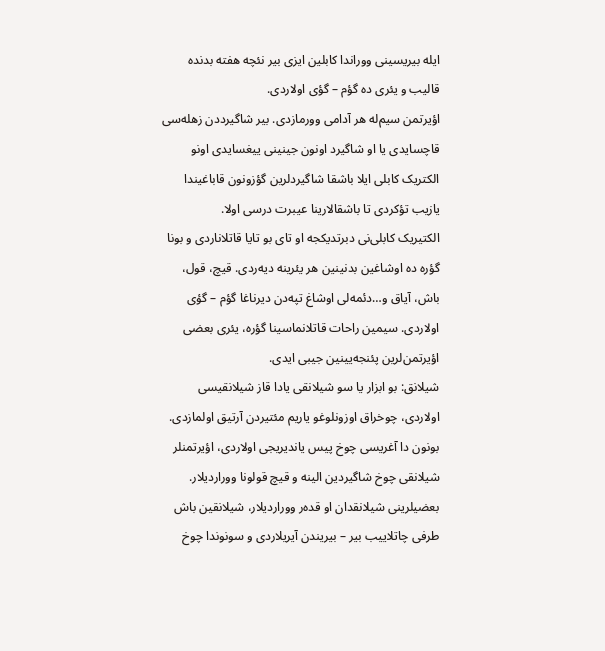ایله‌ بیریسینی‌ ووراندا‌ کابلین‌ ایزی‌ بیر‌ نئچه‌ هفته‌ بدنده‌ قالیب‌ و یئری ده گؤم‌ – گؤی‌ اولاردی.
اؤیرتمن ‌‌سیم‌‌له هر‌ آدامی‌ وورمازدی. بیر‌ شاگیرد‌دن‌ زهله‌سی قاچسایدی یا‌ او‌ شاگیرد‌ اونون‌ جینینی ییغسایدی اونو الکتریک‌ کابلی ایلا باشقا شاگیردلرین‌ گؤزونون قاباغیندا یازیب تؤکردی تا باشقالارینا‌ عیبرت درسی اولا.
الکتیریک‌ کابلی‌‌نی دبرتدیکجه‌ او تای‌ بو‌ تایا قاتلاناردی‌ و‌ بونا گؤره ده اوشاغین بدنینین هر یئرینه دیه‌ردی. قیچ‌، قول، باش، آیاق و…دئمه‌لی‌ اوشاغ‌ تپه‌‌دن‌ دیرناغا گؤم – گؤی اولاردی. سیمین راحات‌ قاتلانماسینا‌ گؤره‌، یئری‌ بعضی‌ اؤیرتمن‌‌لرین‌ پئنجه‌‌یینین‌ جیبی ایدی.
شیلانق: بو ابزار‌ یا سو شیلانقی‌ یادا‌ قاز‌ شیلانقیسی اولاردی، چوخراق‌ اوزونلوغو یاریم‌ مئتیردن‌ آرتیق اولمازدی. بونون‌ دا‌ آغریسی‌ چوخ‌ پیس‌ یاندیریجی اولاردی، اؤیرتمنلر‌ شیلانقی‌ چوخ‌ شاگیردین‌ الینه‌ و‌ قیچ‌ قولونا‌ ووراردیلار. بعضیلرینی شیلانقدان‌ او‌ قده‌ر‌ ووراردیلار،‌ شیلانقین‌ باش طرفی چاتلاییب بیر – بیریندن آیریلاردی‌ و‌ سونوندا‌ چوخ‌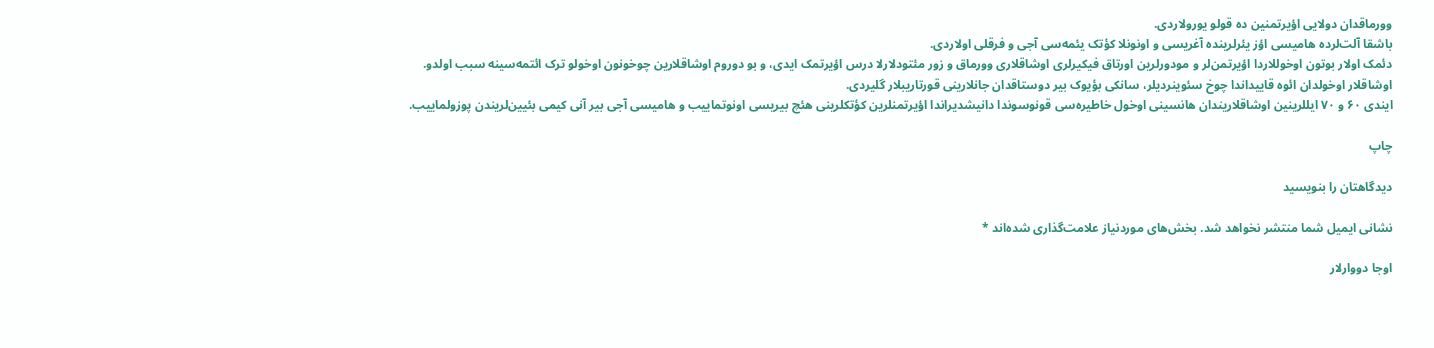وورماقدان‌ دولایی اؤیرتمنین ده‌ قولو‌ یورولاردی.
باشقا آلت‌‌لرده‌ هامیسی اؤز یئرلرینده آغریسی‌ و‌ اونونلا‌ کؤتک‌ یئمه‌سی آجی و فرقلی‌ اولاردی.
دئمک‌ اولار‌ بوتون اوخوللاردا‌ اؤیرتمن‌‌لر‌ و مودورلرین اورتاق‌ فیکیرلری‌ اوشاقلاری‌ وورماق و زور مئتودلارلا درس‌ اؤیرتمک‌ ایدی، و بو دوروم اوشاقلارین چوخونون اوخولو ترک ائتمه‌سینه سبب اولدو.
اوشاقلار‌ اوخولدان‌ ائوه قاییداندا چوخ سئوینردیلر،‌ سانکی‌ بؤیوک بیر دوستاقدان جانلارینی قورتاریبلار گلیردی.
ایندی‌ ۶۰ و ۷۰ ایللرینین اوشاقلاریندان هانسینی‌ اوخول‌ خاطیره‌‌سی‌ قونوسوندا دانیشدیراندا‌ اؤیرتمنلرین‌ کؤتکلرینی‌ هئچ بیریسی اونوتماییب و هامیسی آجی بیر‌ آنی‌ کیمی بئیین‌‌لریندن‌ پوزولماییب.

چاپ

دیدگاهتان را بنویسید

نشانی ایمیل شما منتشر نخواهد شد. بخش‌های موردنیاز علامت‌گذاری شده‌اند *

اوجا‌ دووارلار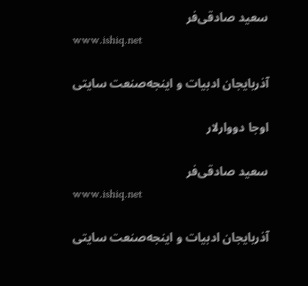سعید صادقی‌فر
www.ishiq.net

آذربایجان ادبیات و اینجه‌صنعت سایتی

اوجا‌ دووارلار

سعید صادقی‌فر
www.ishiq.net

آذربایجان ادبیات و اینجه‌صنعت سایتی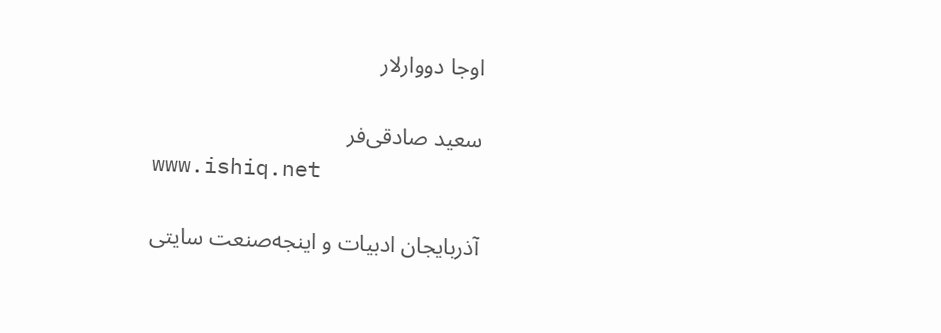اوجا‌ دووارلار

سعید صادقی‌فر
www.ishiq.net

آذربایجان ادبیات و اینجه‌صنعت سایتی